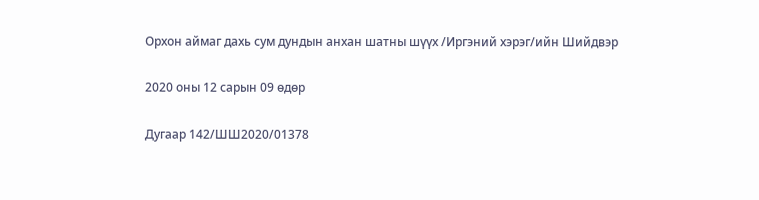Орхон аймаг дахь сум дундын анхан шатны шүүх /Иргэний хэрэг/ийн Шийдвэр

2020 оны 12 сарын 09 өдөр

Дугаар 142/ШШ2020/01378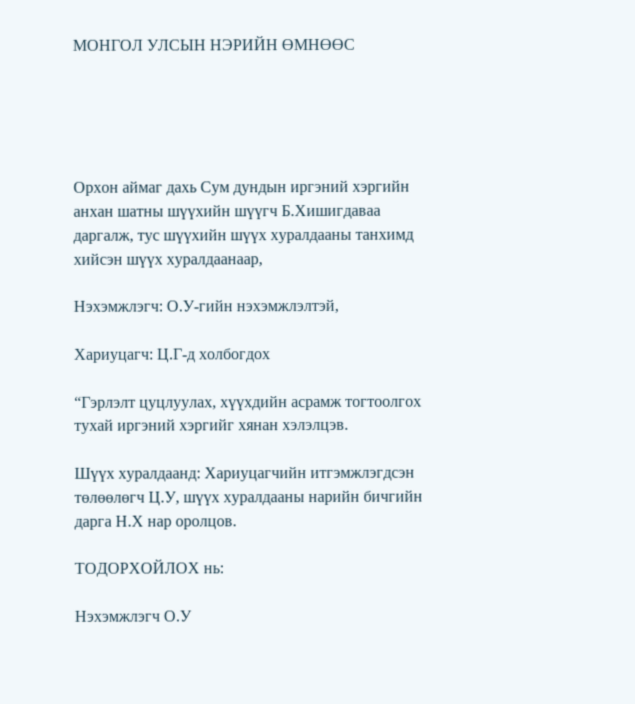МОНГОЛ УЛСЫН НЭРИЙН ӨМНӨӨС





Орхон аймаг дахь Сум дундын иргэний хэргийн анхан шатны шүүхийн шүүгч Б.Хишигдаваа даргалж, тус шүүхийн шүүх хуралдааны танхимд хийсэн шүүх хуралдаанаар,

Нэхэмжлэгч: О.У-гийн нэхэмжлэлтэй,

Хариуцагч: Ц.Г-д холбогдох

“Гэрлэлт цуцлуулах, хүүхдийн асрамж тогтоолгох тухай иргэний хэргийг хянан хэлэлцэв.

Шүүх хуралдаанд: Хариуцагчийн итгэмжлэгдсэн төлөөлөгч Ц.У, шүүх хуралдааны нарийн бичгийн дарга Н.Х нар оролцов.

ТОДОРХОЙЛОХ нь:

Нэхэмжлэгч О.У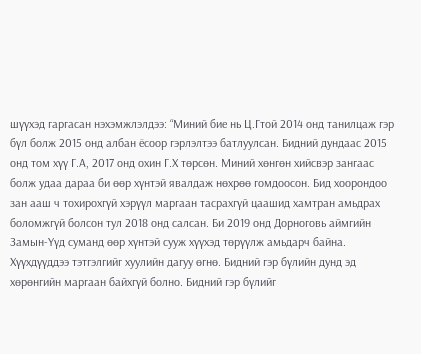шүүхэд гаргасан нэхэмжлэлдээ: “Миний бие нь Ц.Гтой 2014 онд танилцаж гэр бүл болж 2015 онд албан ёсоор гэрлэлтээ батлуулсан. Бидний дундаас 2015 онд том хүү Г.А, 2017 онд охин Г.Х төрсөн. Миний хөнгөн хийсвэр зангаас болж удаа дараа би өөр хүнтэй явалдаж нөхрөө гомдоосон. Бид хоорондоо зан ааш ч тохирохгүй хэрүүл маргаан тасрахгүй цаашид хамтран амьдрах боломжгүй болсон тул 2018 онд салсан. Би 2019 онд Дорноговь аймгийн Замын-Үүд суманд өөр хүнтэй сууж хүүхэд төрүүлж амьдарч байна. Хүүхдүүддээ тэтгэлгийг хуулийн дагуу өгнө. Бидний гэр бүлийн дунд эд хөрөнгийн маргаан байхгүй болно. Бидний гэр бүлийг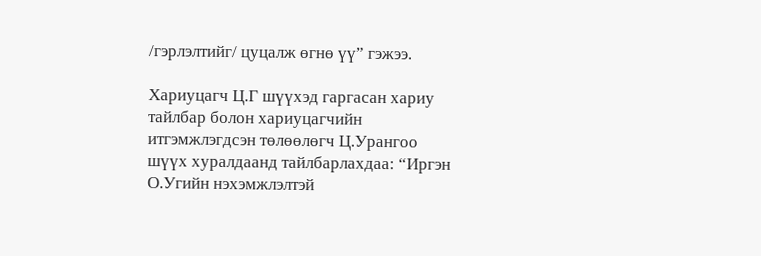/гэрлэлтийг/ цуцалж өгнө үү” гэжээ.

Хариуцагч Ц.Г шүүхэд гаргасан хариу тайлбар болон хариуцагчийн итгэмжлэгдсэн төлөөлөгч Ц.Урангоо шүүх хуралдаанд тайлбарлахдаа: “Иргэн О.Угийн нэхэмжлэлтэй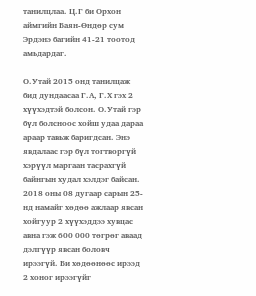танилцлаа. Ц.Г би Орхон аймгийн Баян-Өндөр сум Эрдэнэ багийн 41-21 тоотод амьдардаг.

О.Утай 2015 онд танилцаж бид дундаасаа Г.А, Г.Х гэх 2 хүүхэдтэй болсон. О.Утай гэр бүл болсноос хойш удаа дараа араар тавьж баригдсан. Энэ явдалаас гэр бүл тогтворгүй хэрүүл маргаан тасрахгүй байнгын худал хэлдэг байсан. 2018 оны 08 дугаар сарын 25-нд намайг хөдөө ажлаар явсан хойгуур 2 хүүхэддээ хувцас авна гэж 600 000 төгрөг аваад дэлгүүр явсан боловч ирээгүй. Би хөдөөнөөс ирээд 2 хоног ирээгүйг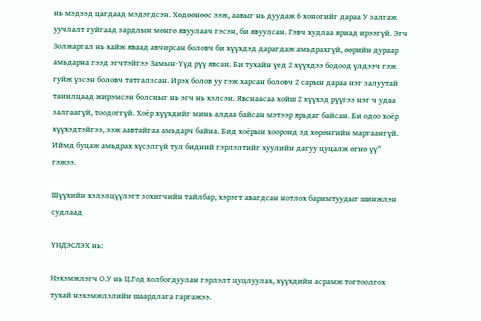нь мэдээд цагдаад мэдэгдсэн. Хөдөөнөөс ээж, аавыг нь дуудаж 6 хоногийг дараа У залгаж уучлалт гуйгаад зардлын мөнгө явуулаач гэсэн, би явуулсан. Гэвч худлаа яриад ирээгүй. Эгч Золжаргал нь хайж яваад авчирсан боловч би хүүхдэд дарагдаж амьдрахгүй, өөрийн дураар амьдарна гээд эгчтэйгээ Замын-Үүд рүү явсан. Би тухайн үед 2 хүүхдээ бодоод үлдээч гэж гуйж үзсэн боловч татгалзсан. Ирэх болов уу гэж харсан боловч 2 сарын дараа нэг залуутай танилцаад жирэмсэн болсныг нь эгч нь хэлсэн. Явснаасаа хойш 2 хүүхэд рүүгээ нэг ч удаа залгаагүй, тоодоггүй. Хоёр хүүхдийг минь алдаа байсан мэтээр ярьдаг байсан. Би одоо хоёр хүүхэдтэйгээ, ээж аавтайгаа амьдарч байна. Бид хоёрын хооронд эд хөрөнгийн маргаангүй. Иймд буцаж амьдрах хүсэлгүй тул бидний гэрлэлтийг хуулийн дагуу цуцалж өгнө үү” гэжээ.

Шүүхийн хэлэлцүүлэгт зохигчийн тайлбар, хэрэгт авагдсан нотлох баримтуудыг шинжлэн судлаад

ҮНДЭСЛЭХ нь:

Нэхэмжлэгч О.У нь Ц.Год холбогдуулан гэрлэлт цуцлуулах, хүүхдийн асрамж тогтоолгох тухай нэхэмжлэлийн шаардлага гаргажээ.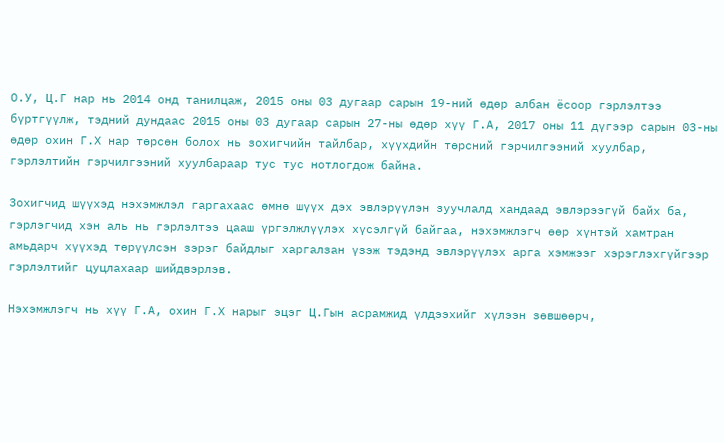О.У, Ц.Г нар нь 2014 онд танилцаж, 2015 оны 03 дугаар сарын 19-ний өдөр албан ёсоор гэрлэлтээ бүртгүүлж, тэдний дундаас 2015 оны 03 дугаар сарын 27-ны өдөр хүү Г.А, 2017 оны 11 дүгээр сарын 03-ны өдөр охин Г.Х нар төрсөн болох нь зохигчийн тайлбар, хүүхдийн төрсний гэрчилгээний хуулбар, гэрлэлтийн гэрчилгээний хуулбараар тус тус нотлогдож байна.

Зохигчид шүүхэд нэхэмжлэл гаргахаас өмнө шүүх дэх эвлэрүүлэн зуучлалд хандаад эвлэрээгүй байх ба, гэрлэгчид хэн аль нь гэрлэлтээ цааш үргэлжлүүлэх хүсэлгүй байгаа, нэхэмжлэгч өөр хүнтэй хамтран амьдарч хүүхэд төрүүлсэн зэрэг байдлыг харгалзан үзэж тэдэнд эвлэрүүлэх арга хэмжээг хэрэглэхгүйгээр гэрлэлтийг цуцлахаар шийдвэрлэв.

Нэхэмжлэгч нь хүү Г.А, охин Г.Х нарыг эцэг Ц.Гын асрамжид үлдээхийг хүлээн зөвшөөрч,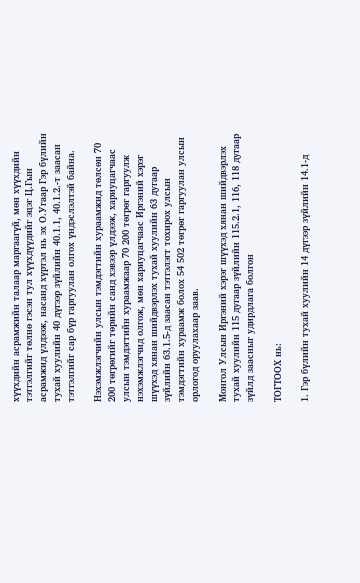хүүхдийн асрамжийн талаар маргаагүй, мөн хүүхдийн тэтгэлгийг төлнө гэсэн тул хүүхдүүдийг эцэг Ц.Гын асрамжид үлдээж, насанд хүртэл нь эх О.Угаар Гэр бүлийн тухай хуулийн 40 дүгээр зүйлийн 40.1.1, 40.1.2.-т заасан тэтгэлгийг сар бүр гаргуулан олгох үндэслэлтэй байна.

Нэхэмжлэгчийн улсын тэмдэгтийн хураамжид төлсөн 70 200 төгрөгийг төрийн санд хэвээр үлдээж, хариуцагчаас улсын тэмдэгтийн хураамжаар 70 200 төгрөг гаргуулж нэхэмжлэгчид олгож, мөн хариуцагчаас Иргэний хэрэг шүүхэд хянан шийдвэрлэх тухай хуулийн 63 дугаар зүйлийн 63.1.5-д заасан тэтгэлэгт тохирох улсын тэмдэгтийн хураамж болох 54 502 төгрөг гаргуулан улсын орлогод оруулахаар заав.

Монгол Улсын Иргэний хэрэг шүүхэд хянан шийдвэрлэх тухай хуулийн 115 дугаар зүйлийн 115.2.1, 116, 118 дугаар зүйлд заасныг удирдлага болгон

ТОГТООХ нь:

1. Гэр бүлийн тухай хуулийн 14 дүгээр зүйлийн 14.1-д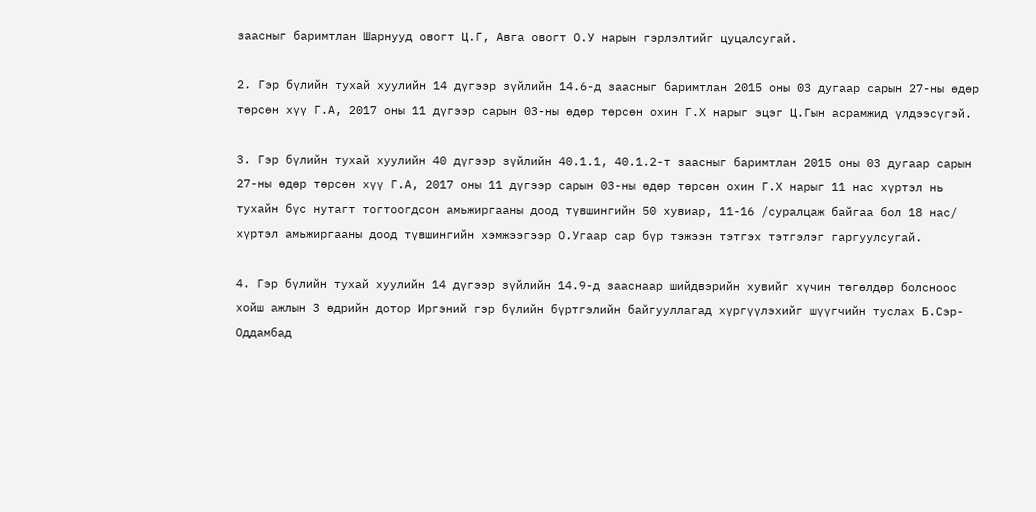заасныг баримтлан Шарнууд овогт Ц.Г, Авга овогт О.У нарын гэрлэлтийг цуцалсугай.

2. Гэр бүлийн тухай хуулийн 14 дүгээр зүйлийн 14.6-д заасныг баримтлан 2015 оны 03 дугаар сарын 27-ны өдөр төрсөн хүү Г.А, 2017 оны 11 дүгээр сарын 03-ны өдөр төрсөн охин Г.Х нарыг эцэг Ц.Гын асрамжид үлдээсүгэй.

3. Гэр бүлийн тухай хуулийн 40 дүгээр зүйлийн 40.1.1, 40.1.2-т заасныг баримтлан 2015 оны 03 дугаар сарын 27-ны өдөр төрсөн хүү Г.А, 2017 оны 11 дүгээр сарын 03-ны өдөр төрсөн охин Г.Х нарыг 11 нас хүртэл нь тухайн бүс нутагт тогтоогдсон амьжиргааны доод түвшингийн 50 хувиар, 11-16 /суралцаж байгаа бол 18 нас/ хүртэл амьжиргааны доод түвшингийн хэмжээгээр О.Угаар сар бүр тэжээн тэтгэх тэтгэлэг гаргуулсугай.

4. Гэр бүлийн тухай хуулийн 14 дүгээр зүйлийн 14.9-д зааснаар шийдвэрийн хувийг хүчин төгөлдөр болсноос хойш ажлын 3 өдрийн дотор Иргэний гэр бүлийн бүртгэлийн байгууллагад хүргүүлэхийг шүүгчийн туслах Б.Сэр-Оддамбад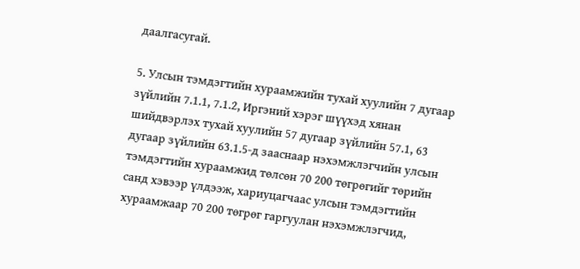даалгасугай.

5. Улсын тэмдэгтийн хураамжийн тухай хуулийн 7 дугаар зүйлийн 7.1.1, 7.1.2, Иргэний хэрэг шүүхэд хянан шийдвэрлэх тухай хуулийн 57 дугаар зүйлийн 57.1, 63 дугаар зүйлийн 63.1.5-д зааснаар нэхэмжлэгчийн улсын тэмдэгтийн хураамжид төлсөн 70 200 төгрөгийг төрийн санд хэвээр үлдээж, хариуцагчаас улсын тэмдэгтийн хураамжаар 70 200 төгрөг гаргуулан нэхэмжлэгчид,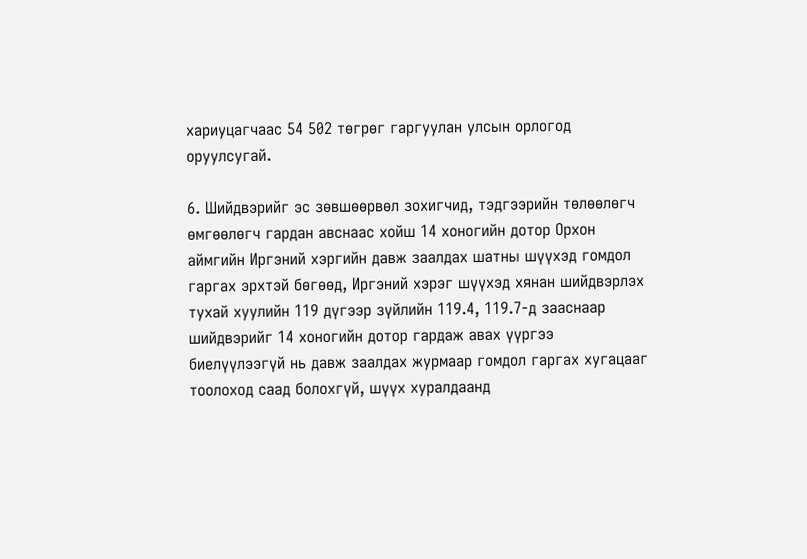хариуцагчаас 54 502 төгрөг гаргуулан улсын орлогод оруулсугай.

6. Шийдвэрийг эс зөвшөөрвөл зохигчид, тэдгээрийн төлөөлөгч өмгөөлөгч гардан авснаас хойш 14 хоногийн дотор Орхон аймгийн Иргэний хэргийн давж заалдах шатны шүүхэд гомдол гаргах эрхтэй бөгөөд, Иргэний хэрэг шүүхэд хянан шийдвэрлэх тухай хуулийн 119 дүгээр зүйлийн 119.4, 119.7-д зааснаар шийдвэрийг 14 хоногийн дотор гардаж авах үүргээ биелүүлээгүй нь давж заалдах журмаар гомдол гаргах хугацааг тоолоход саад болохгүй, шүүх хуралдаанд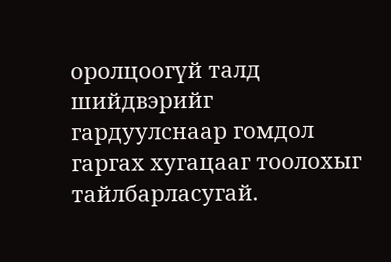оролцоогүй талд шийдвэрийг гардуулснаар гомдол гаргах хугацааг тоолохыг тайлбарласугай.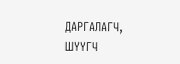ДАРГАЛАГЧ, ШҮҮГЧ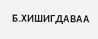Б.ХИШИГДАВАА